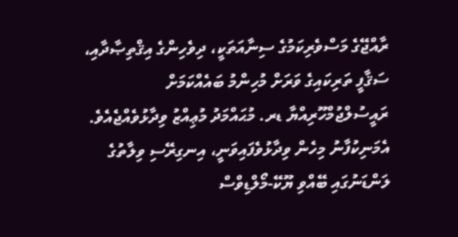ރާއްޖޭގެ މަސްވެރިކަމުގެ ސިނާއަތަކީ، ދިވެހިންގެ އިޤްތިޞާދާއި، ސަޤާފީ ތަރިކައިގެ ވަރަށް މުހިންމު ބައެއްކަމަށް ރައީސުލްޖުމްހޫރިއްޔާ ޑރ. މުޙައްމަދު މުޢިއްޒު ވިދާޅުވެއްޖެއެވެ.
އެމަނިކުފާނު މިހެން ވިދާޅުވެފައިވަނީ، އިނގިރޭސި ވިލާތުގެ ލަންޑަނުގައި ބޭއްވި ޔޫކޭ-މޯލްޑިވްސް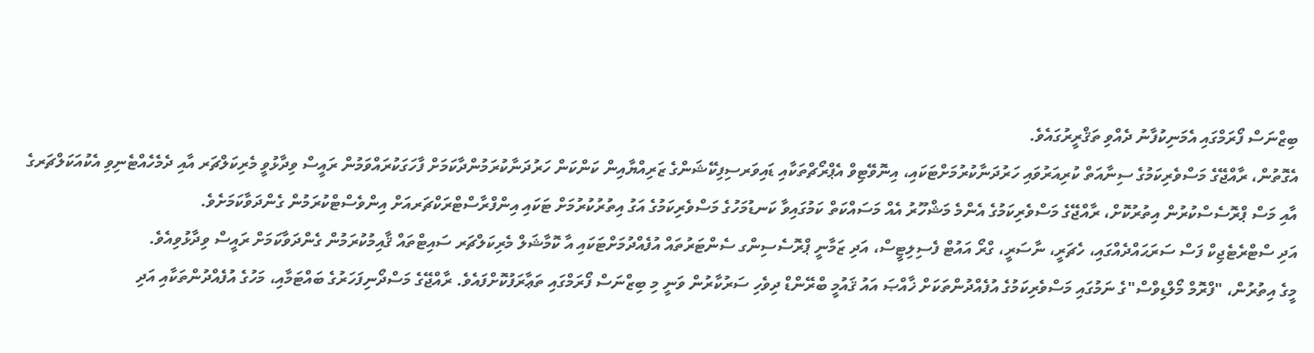ބިޒްނަސް ފޯރަމްގައި އެމަނިކުފާނު ދެއްވި ތަޤްރީރުގައެވެ.
އެގޮތުން، ރާއްޖޭގެ މަސްވެރިކަމުގެ ސިނާއަތް ކުރިއަރުވައި ހަރުދަނާކުރުމަށްޓަކައި، އިނޮވޭޓިވް އެޕްރޯޗްތަކާއި ޑައިވަރސިފިކޭޝަންގެ ޒަރިއްޔާއިން ކަންކަން ހަރުދަނާކުރަމުންދާކަމަށް ފާހަގަކުރައްވަމުން ރައީސް ވިދާޅުވީ މެރިކަލްޗަރ އާއި ދެމެހެއްޓެނިވި އެކުއަކަލްޗަރގެ އާއި މަސް ޕްރޮސެސްކުރުން އިތުރުކޮށް، ރާއްޖޭގެ މަސްވެރިކަމުގެ އެންމެ މަޝްހޫރު އެއް މަސައްކަތް ކަމުގައިވާ ކަނޑުމަހުގެ މަސްވެރިކަމުގެ އަގު އިތުރުކުރުމަށް ޓަކައި އިންފްރާސްޓްރަކްޗަރއަށް އިންވެސްޓްކުރަމުން ގެންދަވާކަމަށެވެ.
އަދި ސްޓްރެޓެޖިކް ފަސް ސަރަޙައްދެއްގައި، ހެޗަރީ، ނާސަރީ، ގްރޯ އައުޓް ފެސިލިޓީސް، އަދި ޒަމާނީ ޕްރޮސެސިންގ ސެންޓަރުތައް އުފެއްދުމަށްޓަކައި އާ ކޮމާޝަލް މެރިކަލްޗަރ ސައިޓްތައް ޤާއިމުކުރަމުން ގެންދަވާކަމަށް ރައީސް ވިދާޅުވިއެވެ.
މީގެ އިތުރުން، "ފްރޮމް މޯލްޑިވްސް"ގެ ނަމުގައި މަސްވެރިކަމުގެ އުފެއްދުންތަކަށް ޚާއްޞަ އައު ޤައުމީ ބްރޭންޑް ދިވެހި ސަރުކާރުން ވަނީ މި ބިޒްނަސް ފޯރަމްގައި ތަޢާރަފުކޮށްފައެވެ. ރާއްޖޭގެ މަސްދޯނިފަހަރުގެ ބައްޓަމާއި، މަހުގެ އުފެއްދުންތަކާއި އަދި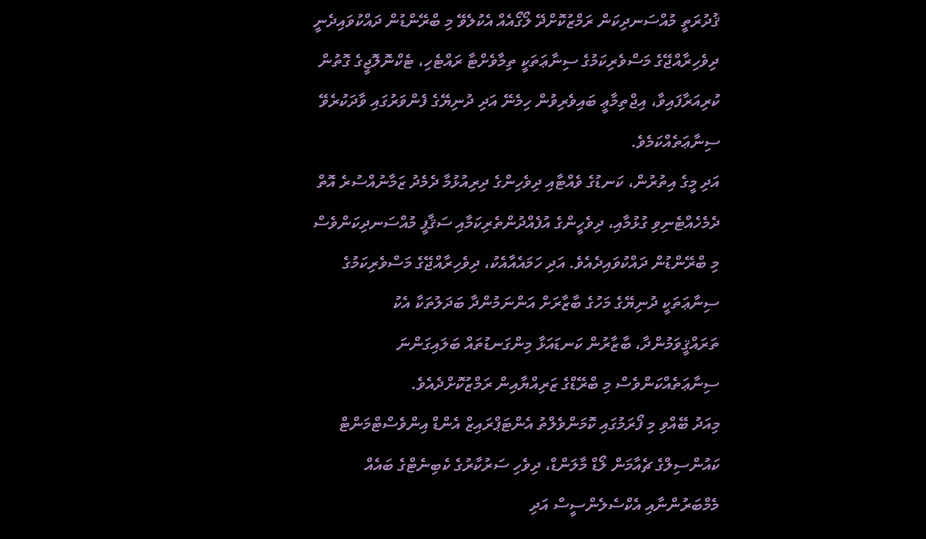ޤުދުރަތީ މުއްސަނދިކަން ރަމްޒުކޮށްދޭ ލޯގޯއެއް އެކުލެވޭ މި ބްރޭންޑުން ދައްކުވައިދެނީ ދިވެހިރާއްޖޭގެ މަސްވެރިކަމުގެ ސިނާޢަތަކީ ތިމާވެށްޓާ ރައްޓެހި، ޓެކްނޮލޮޖީގެ ގޮތުން ކުރިއަރާފައިވާ، އިޖްތިމާޢީ ބައިވެރިވުން ހިމެނޭ އަދި ދުނިޔޭގެ ފެންވަރުގައި ވާދަކުރެވޭ ސިނާޢަތެއްކަމެވެ.
އަދި މީގެ އިތުރުން، ކަނޑުގެ ވެއްޓާއި ދިވެހިންގެ ދިރިއުޅުމާ ދެމެދު ޒަމާނުއްސުރެ އޮތް ދެމެހެއްޓެނިވި ގުޅުމާއި، ދިވެހީންގެ އުފެއްދުންތެރިކަމާއި ސަޤާފީ މުއްސަނދިކަންވެސް މި ބްރޭންޑުން ދައްކުވައިދެއެވެ. އަދި ހަމައެއާއެކު، ދިވެހިރާއްޖޭގެ މަސްވެރިކަމުގެ ސިނާޢަތަކީ ދުނިޔޭގެ މަހުގެ ބާޒާރަށް އަންނަމުންދާ ބަދަލުތަކާ އެކު ތަރައްޤީވަމުންދާ، ބާޒާރުން ކަނޑައަޅާ މިންގަނޑުތައް ބަލައިގަންނަ ސިނާޢަތެއްކަންވެސް މި ބްރޭޑްގެ ޒަރިއްޔާއިން ރަމްޒުކޮށްދެއެވެ.
މިއަދު ބޭއްވި މި ފޯރަމުގައި ކޮމަންވެލްތު އެންޓަޕްރައިޒް އެންޑް އިންވެސްޓްމަންޓް ކައުންސިލްގެ ޗެއާމަން ލޯޑް މާލަންޑް، ދިވެހި ސަރުކާރުގެ ކެބިނެޓްގެ ބައެއް މެމްބަރުންނާއި އެކްސެލެންސީސް އަދި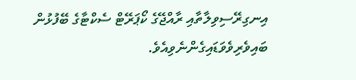އިނގިރޭސިވިލާތާއި ރާއްޖޭގެ ކޯޕަރޭޓް ސެކްޓާގެ ބޭފުޅުން ބައިވެރިވެވަޑައިގެންނެވިއެވެ.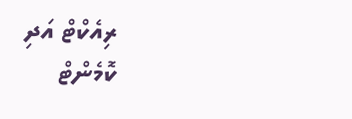ރިއެކްޓް އަދި ކޮމެންޓް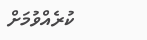ކުރެއްވުމަށް